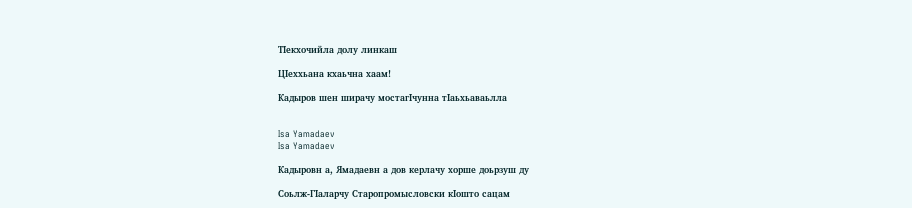ТIекхочийла долу линкаш

ЦIеххьана кхаьчна хаам!

Кадыров шен ширачу мостагIчунна тIаьхьаваьлла


Isa Yamadaev
Isa Yamadaev

Кадыровн а, Ямадаевн а дов керлачу хорше доьрзуш ду

Соьлж-ГIаларчу Старопромысловски кIошто сацам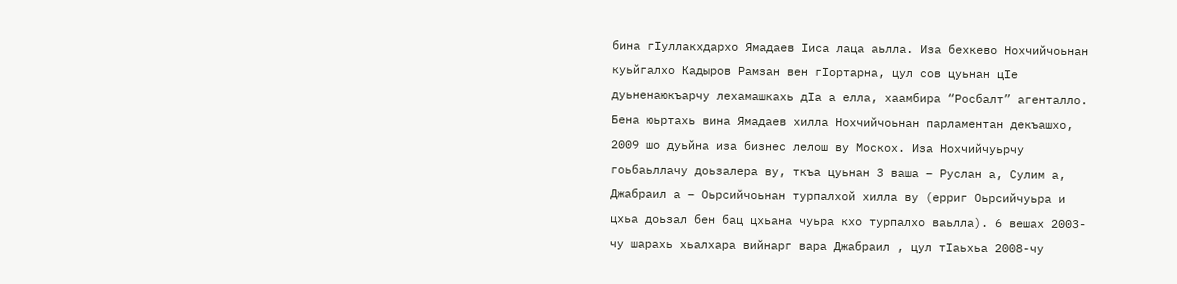бина гIуллакхдархо Ямадаев Iиса лаца аьлла. Иза бехкево Нохчийчоьнан куьйгалхо Кадыров Рамзан вен гIортарна, цул сов цуьнан цIе дуьненаюкъарчу лехамашкахь дIа а елла, хаамбира “Росбалт” агенталло. Бена юьртахь вина Ямадаев хилла Нохчийчоьнан парламентан декъашхо, 2009 шо дуьйна иза бизнес лелош ву Москох. Иза Нохчийчуьрчу гоьбаьллачу доьзалера ву, ткъа цуьнан 3 ваша – Руслан а, Сулим а, Джабраил а – Оьрсийчоьнан турпалхой хилла ву (ерриг Оьрсийчуьра и цхьа доьзал бен бац цхьана чуьра кхо турпалхо ваьлла). 6 вешах 2003-чу шарахь хьалхара вийнарг вара Джабраил , цул тIаьхьа 2008-чу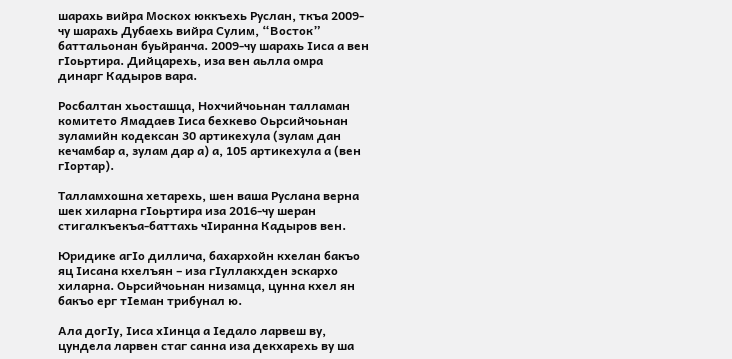шарахь вийра Москох юккъехь Руслан, ткъа 2009-чу шарахь Дубаехь вийра Сулим, “Восток” баттальонан буьйранча. 2009-чу шарахь Iиса а вен гIоьртира. Дийцарехь, иза вен аьлла омра динарг Кадыров вара.

Росбалтан хьосташца, Нохчийчоьнан талламан комитето Ямадаев Iиса бехкево Оьрсийчоьнан зуламийн кодексан 30 артикехула (зулам дан кечамбар а, зулам дар а) а, 105 артикехула а (вен гIортар).

Талламхошна хетарехь, шен ваша Руслана верна шек хиларна гIоьртира иза 2016-чу шеран стигалкъекъа-баттахь чIиранна Кадыров вен.

Юридике агIо диллича, бахархойн кхелан бакъо яц Iисана кхелъян – иза гIуллакхден эскархо хиларна. Оьрсийчоьнан низамца, цунна кхел ян бакъо ерг тIеман трибунал ю.

Ала догIу, Iиса хIинца а Iедало ларвеш ву, цундела ларвен стаг санна иза декхарехь ву ша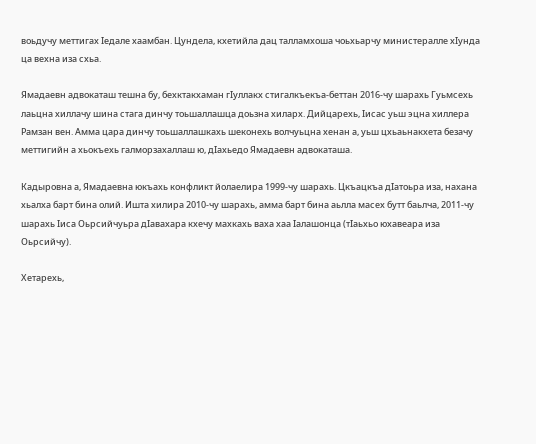воьдучу меттигах Iедале хаамбан. Цундела, кхетийла дац талламхоша чоьхьарчу министералле хIунда ца вехна иза схьа.

Ямадаевн адвокаташ тешна бу, бехктакхаман гIуллакх стигалкъекъа-беттан 2016-чу шарахь Гуьмсехь лаьцна хиллачу шина стага динчу тоьшаллашца доьзна хиларх. Дийцарехь, Iисас уьш эцна хиллера Рамзан вен. Амма цара динчу тоьшаллашкахь шеконехь волчуьцна хенан а, уьш цхьаьнакхета безачу меттигийн а хьокъехь галморзахаллаш ю, дIахьедо Ямадаевн адвокаташа.

Кадыровна а, Ямадаевна юкъахь конфликт йолаелира 1999-чу шарахь. Цкъацкъа дIатоьра иза, нахана хьалха барт бина олий. Ишта хилира 2010-чу шарахь, амма барт бина аьлла масех бутт баьлча, 2011-чу шарахь Iиса Оьрсийчуьра дIавахара кхечу махкахь ваха хаа Iалашонца (тIаьхьо юхавеара иза Оьрсийчу).

Хетарехь,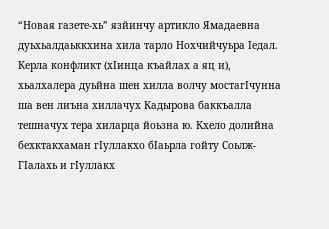“Новая газете-хь” язйинчу артикло Ямадаевна дуьхьалдаьккхина хила тарло Нохчийчуьра Iедал. Керла конфликт (хIинца къайлах а яц и), хьалхалера дуьйна шен хилла волчу мостагIчунна ша вен лиъна хиллачух Кадырова баккъалла тешначух тера хиларца йоьзна ю. Кхело долийна бехктакхаман гIуллакхо бIаьрла гойту Соьлж-ГIалахь и гIуллакх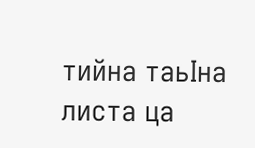тийна таьIна листа ца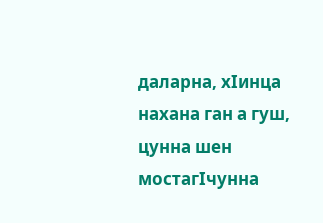даларна, хIинца нахана ган а гуш, цунна шен мостагIчунна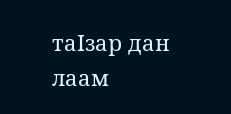таIзар дан лаам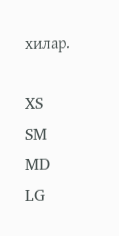хилар.

XS
SM
MD
LG